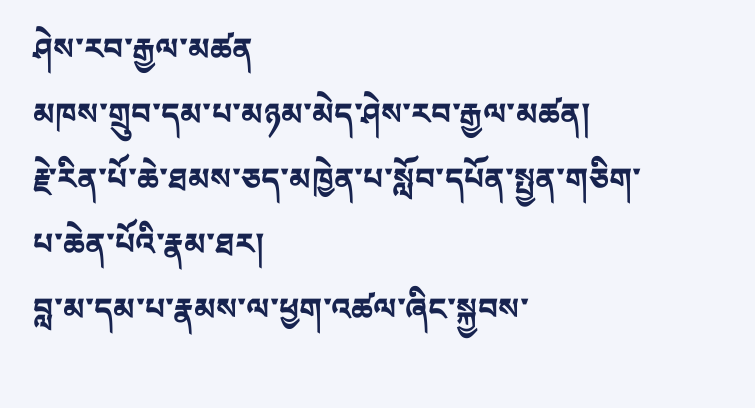ཤེས་རབ་རྒྱལ་མཚན
མཁས་གྲུབ་དམ་པ་མཉམ་མེད་ཤེས་རབ་རྒྱལ་མཚན།
རྗེ་རིན་པོ་ཆེ་ཐམས་ཅད་མཁྱེན་པ་སློབ་དཔོན་སྤྱན་གཅིག་པ་ཆེན་པོའི་རྣམ་ཐར།
བླ་མ་དམ་པ་རྣམས་ལ་ཕྱག་འཚལ་ཞིང་སྐྱབས་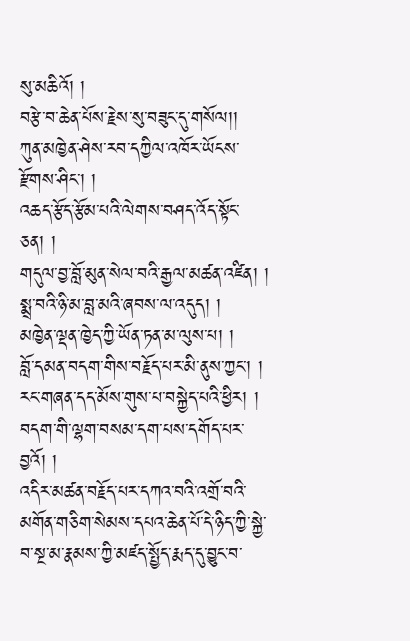སུ་མཆིའོ། །
བརྩེ་བ་ཆེན་པོས་རྗེས་སུ་བཟུང་དུ་གསོལ།།
ཀུན་མཁྱེན་ཤེས་རབ་དཀྱིལ་འཁོར་ཡོངས་རྫོགས་ཤིང་། །
འཆད་རྩོད་རྩོམ་པའི་ལེགས་བཤད་འོད་སྟོང་ཅན། །
གདུལ་བྱ་བློ་མུན་སེལ་བའི་རྒྱལ་མཚན་འཛིན། །
སྨྲ་བའི་ཉི་མ་བླ་མའི་ཞབས་ལ་འདུད། །
མཁྱེན་ལྡན་ཁྱེད་ཀྱི་ཡོན་ཏན་མ་ལུས་པ། །
བློ་དམན་བདག་གིས་བརྗོད་པར་མི་ནུས་ཀྱང་། །
རང་གཞན་དད་མོས་གུས་པ་བསྐྱེད་པའི་ཕྱིར། །
བདག་གི་ལྷག་བསམ་དག་པས་དགོད་པར་བྱའོ། །
འདིར་མཚན་བརྗོད་པར་དཀའ་བའི་འགྲོ་བའི་མགོན་གཅིག་སེམས་དཔའ་ཆེན་པོ་དེ་ཉིད་ཀྱི་སྐྱེ་བ་སྔ་མ་རྣམས་ཀྱི་མཛད་སྤྱོད་རྨད་དུ་བྱུང་བ་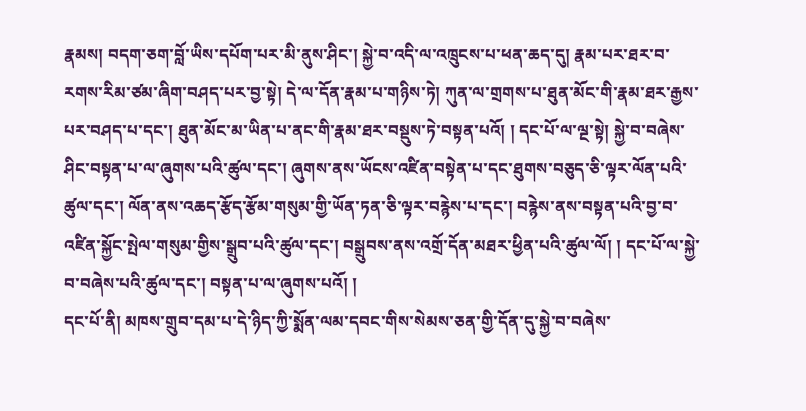རྣམས། བདག་ཅག་བློ་ཡིས་དཔོག་པར་མི་ནུས་ཤིང་། སྐྱེ་བ་འདི་ལ་འཁྲུངས་པ་ཕན་ཆད་དུ། རྣམ་པར་ཐར་བ་རགས་རིམ་ཙམ་ཞིག་བཤད་པར་བྱ་སྟེ། དེ་ལ་དོན་རྣམ་པ་གཉིས་ཏེ། ཀུན་ལ་གྲགས་པ་ཐུན་མོང་གི་རྣམ་ཐར་རྒྱས་པར་བཤད་པ་དང་། ཐུན་མོང་མ་ཡིན་པ་ནང་གི་རྣམ་ཐར་བསྡུས་ཏེ་བསྟན་པའོ། ། དང་པོ་ལ་ལྔ་སྟེ། སྐྱེ་བ་བཞེས་ཤིང་བསྟན་པ་ལ་ཞུགས་པའི་ཚུལ་དང་། ཞུགས་ནས་ཡོངས་འཛིན་བསྟེན་པ་དང་ཐུགས་བཅུད་ཅི་ལྟར་ལོན་པའི་ཚུལ་དང་། ལོན་ནས་འཆད་རྩོད་རྩོམ་གསུམ་གྱི་ཡོན་ཏན་ཅི་ལྟར་བརྙེས་པ་དང་། བརྙེས་ནས་བསྟན་པའི་བྱ་བ་འཛིན་སྐྱོང་སྤེལ་གསུམ་གྱིས་སྒྲུབ་པའི་ཚུལ་དང་། བསྒྲུབས་ནས་འགྲོ་དོན་མཐར་ཕྱིན་པའི་ཚུལ་ལོ། ། དང་པོ་ལ་སྐྱེ་བ་བཞེས་པའི་ཚུལ་དང་། བསྟན་པ་ལ་ཞུགས་པའོ། །
དང་པོ་ནི། མཁས་གྲུབ་དམ་པ་དེ་ཉིད་ཀྱི་སྨོན་ལམ་དབང་གིས་སེམས་ཅན་གྱི་དོན་དུ་སྐྱེ་བ་བཞེས་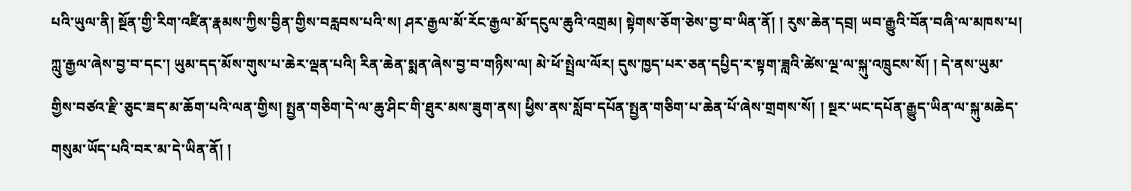པའི་ཡུལ་ནི། སྔོན་གྱི་རིག་འཛིན་རྣམས་ཀྱིས་བྱིན་གྱིས་བརླབས་པའི་ས། ཤར་རྒྱལ་མོ་རོང་རྒྱལ་མོ་དངུལ་ཆུའི་འགྲམ། སྟེགས་ཅོག་ཅེས་བྱ་བ་ཡིན་ནོ། ། རུས་ཆེན་དབྲ། ཡབ་རྒྱུའི་བོན་བཞི་ལ་མཁས་པ། ཀླུ་རྒྱལ་ཞེས་བྱ་བ་དང་། ཡུམ་དད་མོས་གུས་པ་ཆེར་ལྡན་པའི། རིན་ཆེན་སྨན་ཞེས་བྱ་བ་གཉིས་ལ། མེ་ཕོ་སྤྲེལ་ལོར། དུས་ཁྱད་པར་ཅན་དཔྱིད་ར་སྟག་ཟླའི་ཚེས་ལྔ་ལ་སྐུ་འཁྲུངས་སོ། ། དེ་ནས་ཡུམ་གྱིས་བཙའ་རྫི་ཅུང་ཟད་མ་ཆོག་པའི་ལན་གྱིས། སྤྱན་གཅིག་དེ་ལ་ཆུ་ཤིང་གི་ཐུར་མས་ཟུག་ནས། ཕྱིས་ནས་སློབ་དཔོན་སྤྱན་གཅིག་པ་ཆེན་པོ་ཞེས་གྲགས་སོ། ། སྔར་ཡང་དཔོན་རྒྱུད་ཡིན་ལ་སྐུ་མཆེད་གསུམ་ཡོད་པའི་བར་མ་དེ་ཡིན་ནོ། །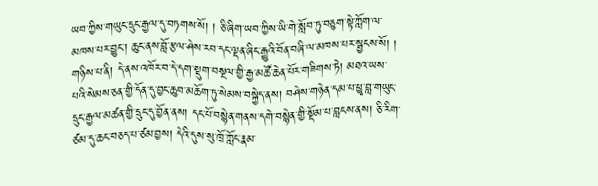ཡབ་ཀྱིས་གཡུང་དྲུང་རྒྱལ་དུ་བཏགས་སོ། ། ཅི་ཞིག་ཡབ་ཀྱིས་ཡི་གེ་སློབ་ཏུ་བཅུག་སྟེ་ཀློག་ལ་མཁས་པར་བྱུང་། ཆུང་ནས་བློ་རྩལ་ཤེས་རབ་དང་ལྡན་ཞིང་རྒྱུའི་བོན་བཞི་ལ་མཁས་པར་སྦྱངས་སོ། །
གཉིས་པ་ནི། དེ་ནས་འཁོར་བ་དེ་དག་སྡུག་བསྔལ་གྱི་རྒྱ་མཚོ་ཆེན་པོར་གཟིགས་ཏེ། མཐའ་ཡས་པའི་སེམས་ཅན་གྱི་དོན་དུ་བྱང་ཆུབ་མཆོག་ཏུ་སེམས་བསྐྱེད་ནས། བཤེས་གཉེན་དམ་པ་ཕྱྭ་བླ་གཡུང་དྲུང་རྒྱལ་མཚན་གྱི་དྲུང་དུ་བྱོན་ནས། དང་པོ་བསྙེན་གནས་དགེ་བསྙེན་གྱི་སྡོམ་པ་བླངས་ནས། ཅི་རིག་ཙམ་དུ་ཆང་བཅད་པ་ཙམ་བྱས། དེའི་དུས་སུ་ཁྲོ་ཀློང་རྣམ་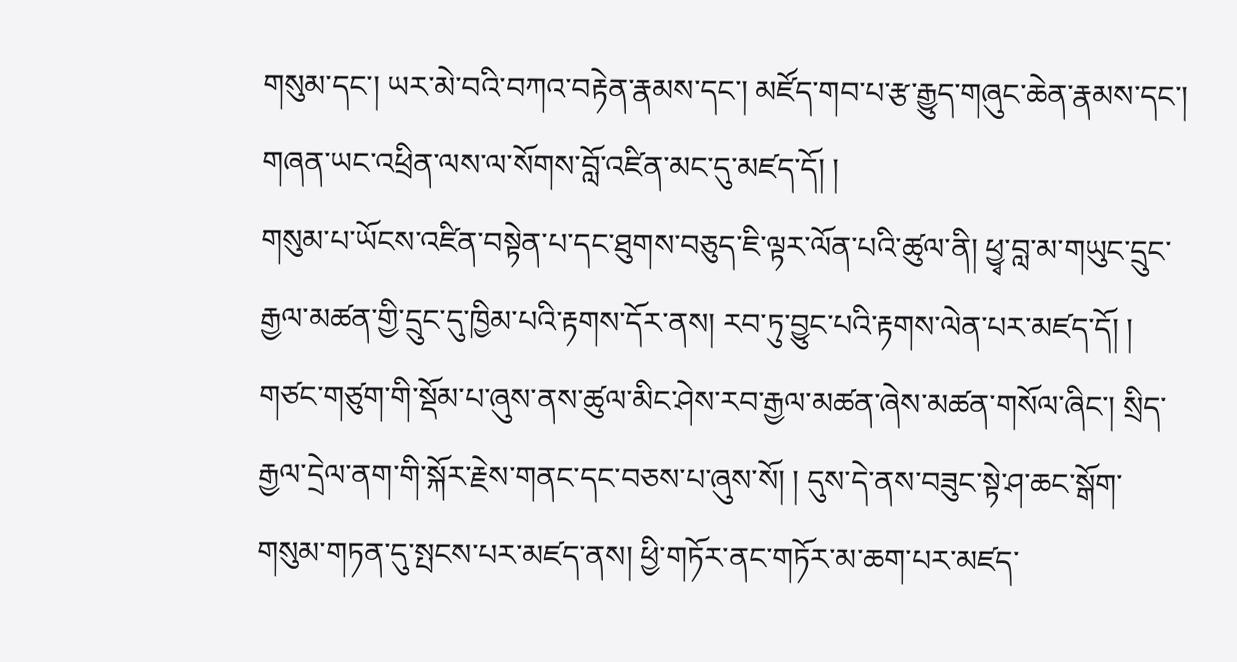གསུམ་དང་། ཡར་མེ་བའི་བཀའ་བརྟེན་རྣམས་དང་། མཛོད་གབ་པ་རྩ་རྒྱུད་གཞུང་ཆེན་རྣམས་དང་། གཞན་ཡང་འཕྲིན་ལས་ལ་སོགས་བློ་འཛིན་མང་དུ་མཛད་དོ། །
གསུམ་པ་ཡོངས་འཛིན་བསྟེན་པ་དང་ཐུགས་བཅུད་ཇི་ལྟར་ལོན་པའི་ཚུལ་ནི། ཕྱྭ་བླ་མ་གཡུང་དྲུང་རྒྱལ་མཚན་གྱི་དྲུང་དུ་ཁྱིམ་པའི་རྟགས་དོར་ནས། རབ་ཏུ་བྱུང་པའི་རྟགས་ལེན་པར་མཛད་དོ། ། གཙང་གཙུག་གི་སྡོམ་པ་ཞུས་ནས་ཚུལ་མིང་ཤེས་རབ་རྒྱལ་མཚན་ཞེས་མཚན་གསོལ་ཞིང་། སྲིད་རྒྱལ་དྲེལ་ནག་གི་སྐོར་རྗེས་གནང་དང་བཅས་པ་ཞུས་སོ། ། དུས་དེ་ནས་བཟུང་སྟེ་ཤ་ཆང་སྒོག་གསུམ་གཏན་དུ་སྤངས་པར་མཛད་ནས། ཕྱི་གཏོར་ནང་གཏོར་མ་ཆག་པར་མཛད་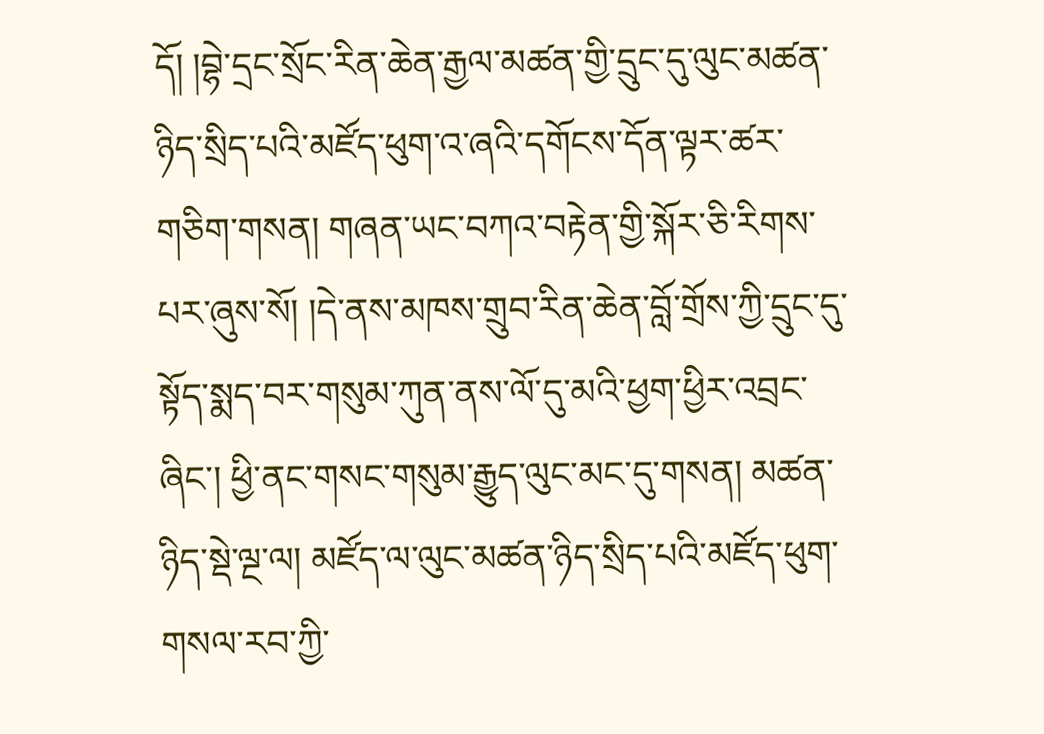དོ། །བྷེ་དྲང་སྲོང་རིན་ཆེན་རྒྱལ་མཚན་གྱི་དྲུང་དུ་ལུང་མཚན་ཉིད་སྲིད་པའི་མཛོད་ཕུག་འ་ཞའི་དགོངས་དོན་ལྟར་ཚར་གཅིག་གསན། གཞན་ཡང་བཀའ་བརྟེན་གྱི་སྐོར་ཅི་རིགས་པར་ཞུས་སོ། །དེ་ནས་མཁས་གྲུབ་རིན་ཆེན་བློ་གྲོས་ཀྱི་དྲུང་དུ་སྟོད་སྨད་བར་གསུམ་ཀུན་ནས་ལོ་དུ་མའི་ཕྱག་ཕྱིར་འབྲང་ཞིང་། ཕྱི་ནང་གསང་གསུམ་རྒྱུད་ལུང་མང་དུ་གསན། མཚན་ཉིད་སྡེ་ལྔ་ལ། མཛོད་ལ་ལུང་མཚན་ཉིད་སྲིད་པའི་མཛོད་ཕུག་གསལ་རབ་ཀྱི་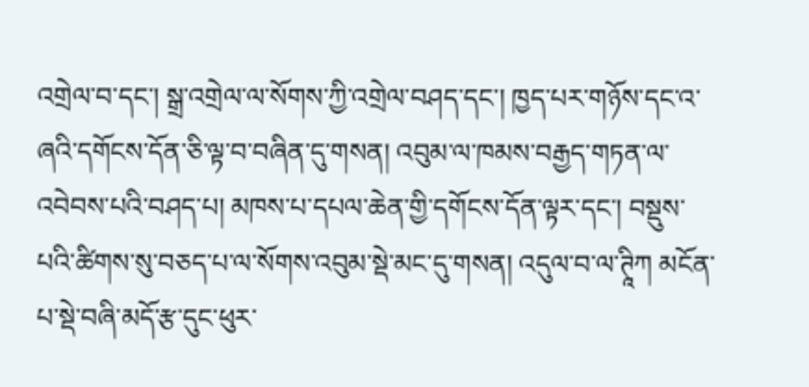འགྲེལ་བ་དང་། སྒྲ་འགྲེལ་ལ་སོགས་ཀྱི་འགྲེལ་བཤད་དང་། ཁྱད་པར་གཉོས་དང་འ་ཞའི་དགོངས་དོན་ཅི་ལྟ་བ་བཞིན་དུ་གསན། འབུམ་ལ་ཁམས་བརྒྱད་གཏན་ལ་འབེབས་པའི་བཤད་པ། མཁས་པ་དཔལ་ཆེན་གྱི་དགོངས་དོན་ལྟར་དང་། བསྡུས་པའི་ཚིགས་སུ་བཅད་པ་ལ་སོགས་འབུམ་སྡེ་མང་དུ་གསན། འདུལ་བ་ལ་ཊཱིཀ མངོན་པ་སྡེ་བཞི་མདོ་རྩ་དུང་ཕུར་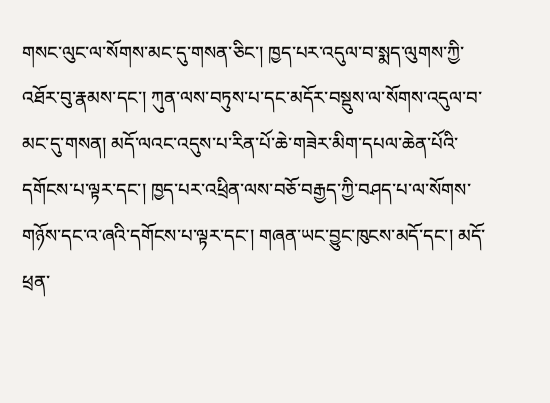གསང་ལུང་ལ་སོགས་མང་དུ་གསན་ཅིང་། ཁྱད་པར་འདུལ་བ་སྨད་ལུགས་ཀྱི་འཐོར་བུ་རྣམས་དང་། ཀུན་ལས་བཏུས་པ་དང་མདོར་བསྡུས་ལ་སོགས་འདུལ་བ་མང་དུ་གསན། མདོ་ལའང་འདུས་པ་རིན་པོ་ཆེ་གཟེར་མིག་དཔལ་ཆེན་པོའི་དགོངས་པ་ལྟར་དང་། ཁྱད་པར་འཕྲིན་ལས་བཅོ་བརྒྱད་ཀྱི་བཤད་པ་ལ་སོགས་གཉོས་དང་འ་ཞའི་དགོངས་པ་ལྟར་དང་། གཞན་ཡང་བྱུང་ཁུངས་མདོ་དང་། མདོ་ཕྲན་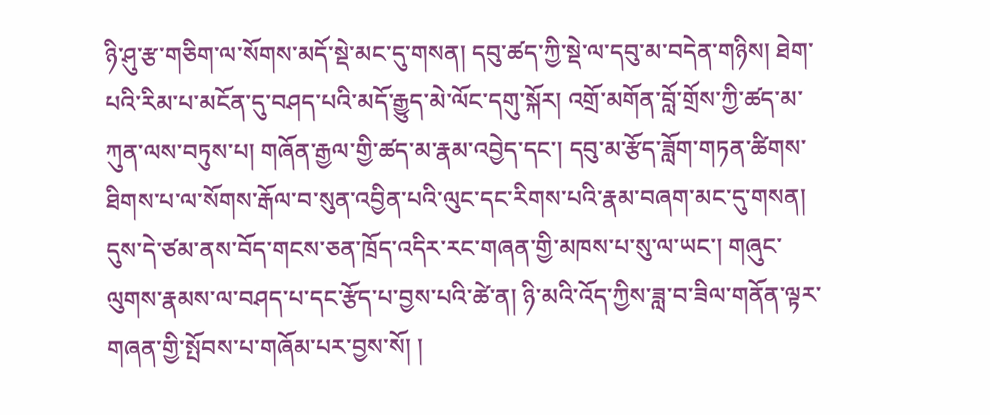ཉི་ཤུ་རྩ་གཅིག་ལ་སོགས་མདོ་སྡེ་མང་དུ་གསན། དབུ་ཚད་ཀྱི་སྡེ་ལ་དབུ་མ་བདེན་གཉིས། ཐེག་པའི་རིམ་པ་མངོན་དུ་བཤད་པའི་མདོ་རྒྱུད་མེ་ལོང་དགུ་སྐོར། འགྲོ་མགོན་བློ་གྲོས་ཀྱི་ཚད་མ་ཀུན་ལས་བཏུས་པ། གཞོན་རྒྱལ་གྱི་ཚད་མ་རྣམ་འབྱེད་དང་། དབུ་མ་རྩོད་ཟློག་གཏན་ཚིགས་ཐིགས་པ་ལ་སོགས་རྒོལ་བ་སུན་འབྱིན་པའི་ལུང་དང་རིགས་པའི་རྣམ་བཞག་མང་དུ་གསན། དུས་དེ་ཙམ་ནས་བོད་གངས་ཅན་ཁྲོད་འདིར་རང་གཞན་གྱི་མཁས་པ་སུ་ལ་ཡང་། གཞུང་ལུགས་རྣམས་ལ་བཤད་པ་དང་རྩོད་པ་བྱས་པའི་ཚེ་ན། ཉི་མའི་འོད་ཀྱིས་ཟླ་བ་ཟིལ་གནོན་ལྟར་གཞན་གྱི་སྤོབས་པ་གཞོམ་པར་བྱས་སོ། །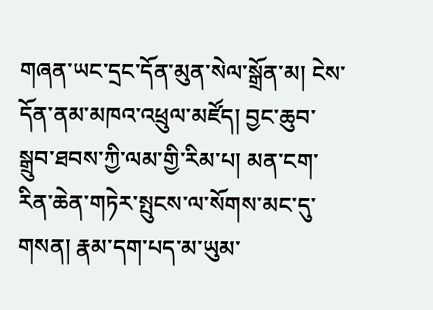གཞན་ཡང་དྲང་དོན་མུན་སེལ་སྒྲོན་མ། ངེས་དོན་ནམ་མཁའ་འཕྲུལ་མཛོད། བྱང་ཆུབ་སྒྲུབ་ཐབས་ཀྱི་ལམ་གྱི་རིམ་པ། མན་ངག་རིན་ཆེན་གཏེར་སྤུངས་ལ་སོགས་མང་དུ་གསན། རྣམ་དག་པད་མ་ཡུམ་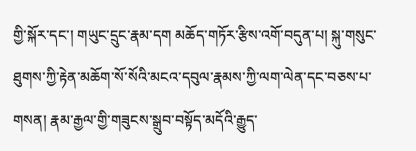གྱི་སྐོར་དང་། གཡུང་དྲུང་རྣམ་དག མཆོད་གཏོར་རྩིས་འགོ་བདུན་པ། སྐུ་གསུང་ཐུགས་ཀྱི་རྟེན་མཆོག་སོ་སོའི་མངའ་དབུལ་རྣམས་ཀྱི་ལག་ལེན་དང་བཅས་པ་གསན། རྣམ་རྒྱལ་གྱི་གཟུངས་སྒྲུབ་བསྟོད་མདོའི་རྒྱུད་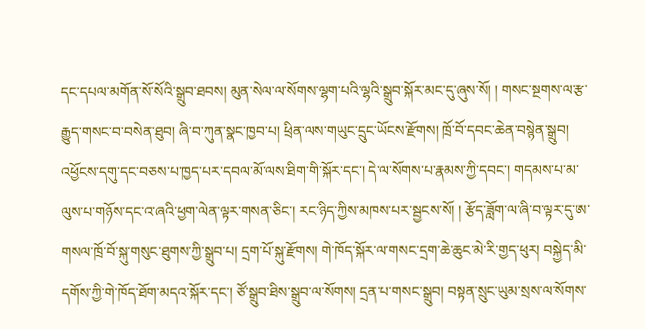དང་དཔལ་མགོན་སོ་སོའི་སྒྲུབ་ཐབས། མུན་སེལ་ལ་སོགས་ལྷག་པའི་ལྷའི་སྒྲུབ་སྐོར་མང་དུ་ཞུས་སོ། ། གསང་སྔགས་ལ་རྩ་རྒྱུད་གསང་བ་བསེན་ཐུབ། ཞི་བ་ཀུན་སྣང་ཁྱབ་པ། ཕྲིན་ལས་གཡུང་དྲུང་ཡོངས་རྫོགས། ཁྲོ་བོ་དབང་ཆེན་བསྙེན་སྒྲུབ། འཕྱོངས་དགུ་དང་བཅས་པ་ཁྱད་པར་དབལ་མོ་ལས་ཐིག་གི་སྐོར་དང་། དེ་ལ་སོགས་པ་རྣམས་ཀྱི་དབང་། གདམས་པ་མ་ལུས་པ་གཉོས་དང་འ་ཞའི་ཕྱག་ལེན་ལྟར་གསན་ཅིང་། རང་ཉིད་ཀྱིས་མཁས་པར་སྦྱངས་སོ། ། རྩོད་ཟློག་ལ་ཞི་བ་ལྟར་དུ་ཨ་གསལ་ཁྲོ་བོ་སྐུ་གསུང་ཐུགས་ཀྱི་སྒྲུབ་པ། དྲག་པོ་སྐུ་རྫོགས། གེ་ཁོད་སྐོར་ལ་གསང་དྲག་ཆེ་ཆུང་མེ་རི་གྱད་ཕུར། བསྐྱེད་མི་དགོས་ཀྱི་གེ་ཁོད་ཐོག་མདའ་སྐོར་དང་། ཙོ་སྒྲུབ་ཐིས་སྒྲུབ་ལ་སོགས། དྲན་པ་གསང་སྒྲུབ། བསྟན་སྲུང་ཡུམ་སྲས་ལ་སོགས་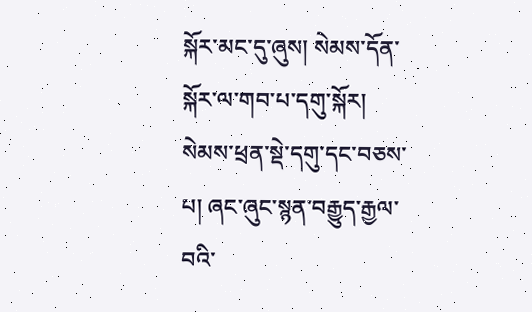སྐོར་མང་དུ་ཞུས། སེམས་དོན་སྐོར་ལ་གབ་པ་དགུ་སྐོར། སེམས་ཕྲན་སྡེ་དགུ་དང་བཅས་པ། ཞང་ཞུང་སྙན་བརྒྱུད་རྒྱལ་བའི་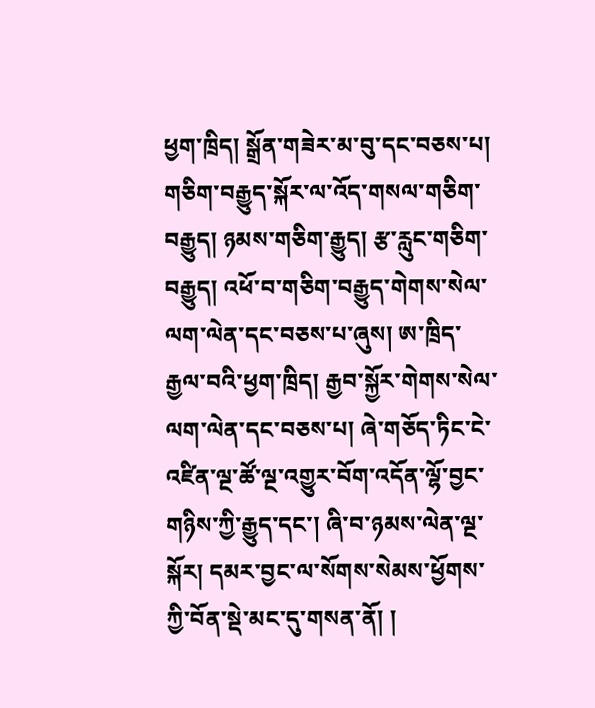ཕྱག་ཁྲིད། སྒྲོན་གཟེར་མ་བུ་དང་བཅས་པ། གཅིག་བརྒྱུད་སྐོར་ལ་འོད་གསལ་གཅིག་བརྒྱུད། ཉམས་གཅིག་རྒྱུད། རྩ་རླུང་གཅིག་བརྒྱུད། འཕོ་བ་གཅིག་བརྒྱུད་གེགས་སེལ་ལག་ལེན་དང་བཅས་པ་ཞུས། ཨ་ཁྲིད་རྒྱལ་བའི་ཕྱག་ཁྲིད། རྒྱབ་སྐྱོར་གེགས་སེལ་ལག་ལེན་དང་བཅས་པ། ཞེ་གཅོད་ཏིང་ངེ་འཛིན་ལྔ་ཚོ་ལྔ་འགྱུར་བོག་འདོན་ལྷོ་བྱང་གཉིས་ཀྱི་རྒྱུད་དང་། ཞི་བ་ཉམས་ལེན་ལྔ་སྐོར། དམར་བྱང་ལ་སོགས་སེམས་ཕྱོགས་ཀྱི་བོན་སྡེ་མང་དུ་གསན་ནོ། །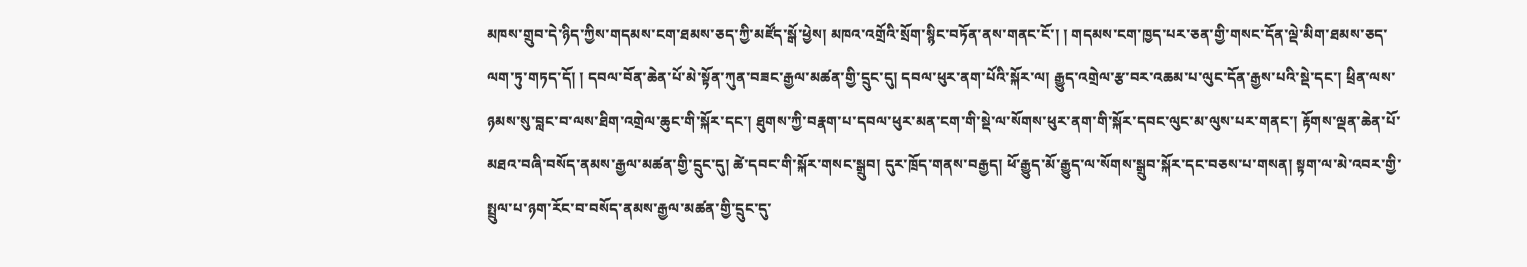མཁས་གྲུབ་དེ་ཉིད་ཀྱིས་གདམས་ངག་ཐམས་ཅད་ཀྱི་མཛོད་སྒོ་ཕྱེས། མཁའ་འགྲོའི་སྲོག་སྙིང་བཏོན་ནས་གནང་ངོ་། ། གདམས་ངག་ཁྱད་པར་ཅན་གྱི་གསང་དོན་ལྡེ་མིག་ཐམས་ཅད་ལག་ཏུ་གཏད་དོ། ། དབལ་བོན་ཆེན་པོ་མེ་སྟོན་ཀུན་བཟང་རྒྱལ་མཚན་གྱི་དྲུང་དུ། དབལ་ཕུར་ནག་པོའི་སྐོར་ལ། རྒྱུད་འགྲེལ་རྩ་བར་འཆམ་པ་ལུང་དོན་རྒྱས་པའི་སྡེ་དང་། ཕྲིན་ལས་ཉམས་སུ་བླང་བ་ལས་ཐིག་འགྲེལ་ཆུང་གི་སྐོར་དང་། ཐུགས་ཀྱི་བརྣག་པ་དབལ་ཕུར་མན་ངག་གི་སྡེ་ལ་སོགས་ཕུར་ནག་གི་སྐོར་དབང་ལུང་མ་ལུས་པར་གནང་། རྟོགས་ལྡན་ཆེན་པོ་མཐའ་བཞི་བསོད་ནམས་རྒྱལ་མཚན་གྱི་དྲུང་དུ། ཚེ་དབང་གི་སྐོར་གསང་སྒྲུབ། དུར་ཁྲོད་གནས་བརྒྱད། ཕོ་རྒྱུད་མོ་རྒྱུད་ལ་སོགས་སྒྲུབ་སྐོར་དང་བཅས་པ་གསན། སྟག་ལ་མེ་འབར་གྱི་སྤྲུལ་པ་ཉག་རོང་བ་བསོད་ནམས་རྒྱལ་མཚན་གྱི་དྲུང་དུ་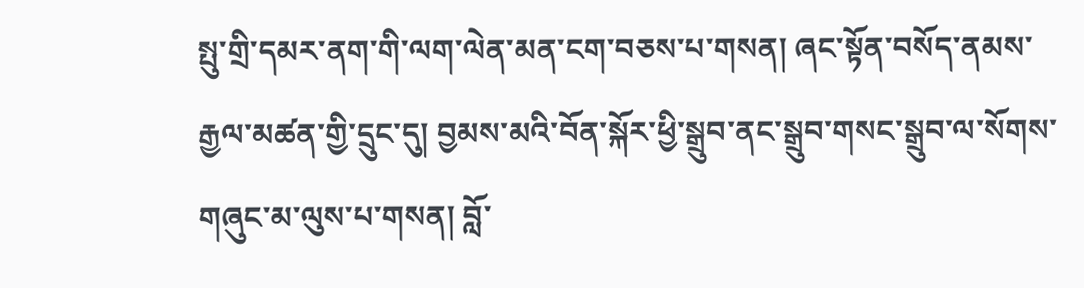སྤུ་གྲི་དམར་ནག་གི་ལག་ལེན་མན་ངག་བཅས་པ་གསན། ཞང་སྟོན་བསོད་ནམས་རྒྱལ་མཚན་གྱི་དྲུང་དུ། བྱམས་མའི་བོན་སྐོར་ཕྱི་སྒྲུབ་ནང་སྒྲུབ་གསང་སྒྲུབ་ལ་སོགས་གཞུང་མ་ལུས་པ་གསན། བློ་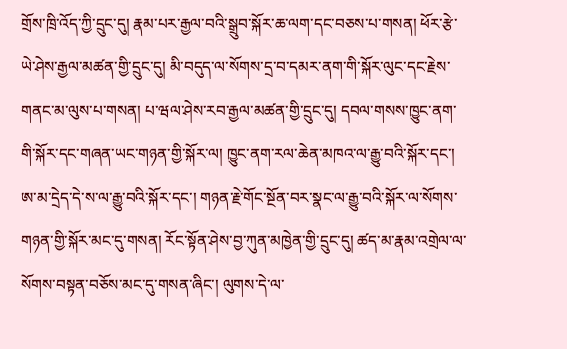གྲོས་ཁྲི་འོད་ཀྱི་དྲུང་དུ། རྣམ་པར་རྒྱལ་བའི་སྒྲུབ་སྐོར་ཆ་ལག་དང་བཅས་པ་གསན། ཕོར་རྩེ་ཡེ་ཤེས་རྒྱལ་མཚན་གྱི་དྲུང་དུ། མི་བདུད་ལ་སོགས་དྲ་བ་དམར་ནག་གི་སྐོར་ལུང་དང་རྗེས་གནང་མ་ལུས་པ་གསན། པ་ཝལ་ཤེས་རབ་རྒྱལ་མཚན་གྱི་དྲུང་དུ། དབལ་གསས་ཁྱུང་ནག་གི་སྐོར་དང་གཞན་ཡང་གཉན་གྱི་སྐོར་ལ། ཁྱུང་ནག་རལ་ཆེན་མཁའ་ལ་རྒྱུ་བའི་སྐོར་དང་། ཨ་མ་དྲེད་དེ་ས་ལ་རྒྱུ་བའི་སྐོར་དང་། གཉན་རྗེ་གོང་སྔོན་བར་སྣང་ལ་རྒྱུ་བའི་སྐོར་ལ་སོགས་གཉན་གྱི་སྐོར་མང་དུ་གསན། རོང་སྟོན་ཤེས་བྱ་ཀུན་མཁྱེན་གྱི་དྲུང་དུ། ཚད་མ་རྣམ་འགྲེལ་ལ་སོགས་བསྟན་བཅོས་མང་དུ་གསན་ཞིང་། ལུགས་དེ་ལ་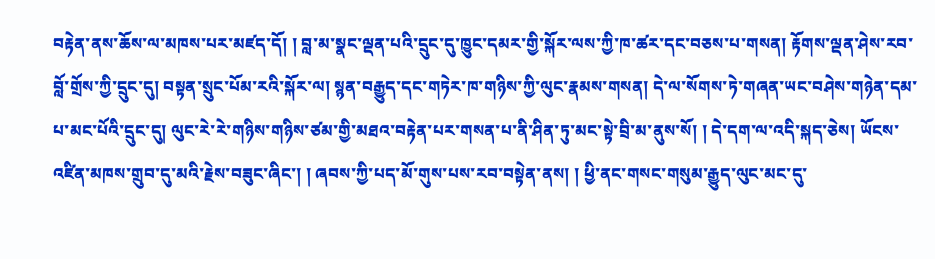བརྟེན་ནས་ཆོས་ལ་མཁས་པར་མཛད་དོ། ། བླ་མ་སྣང་ལྡན་པའི་དྲུང་དུ་ཁྱུང་དམར་གྱི་སྐོར་ལས་ཀྱི་ཁ་ཚར་དང་བཅས་པ་གསན། རྟོགས་ལྡན་ཤེས་རབ་བློ་གྲོས་ཀྱི་དྲུང་དུ། བསྟན་སྲུང་པོམ་རའི་སྐོར་ལ། སྙན་བརྒྱུད་དང་གཏེར་ཁ་གཉིས་ཀྱི་ལུང་རྣམས་གསན། དེ་ལ་སོགས་ཏེ་གཞན་ཡང་བཤེས་གཉེན་དམ་པ་མང་པོའི་དྲུང་དུ། ལུང་རེ་རེ་གཉིས་གཉིས་ཙམ་གྱི་མཐའ་བརྟེན་པར་གསན་པ་ནི་ཤིན་ཏུ་མང་སྟེ་བྲི་མ་ནུས་སོ། ། དེ་དག་ལ་འདི་སྐད་ཅེས། ཡོངས་འཛིན་མཁས་གྲུབ་དུ་མའི་རྗེས་བཟུང་ཞིང་། ། ཞབས་ཀྱི་པད་མོ་གུས་པས་རབ་བསྟེན་ནས། ། ཕྱི་ནང་གསང་གསུམ་རྒྱུད་ལུང་མང་དུ་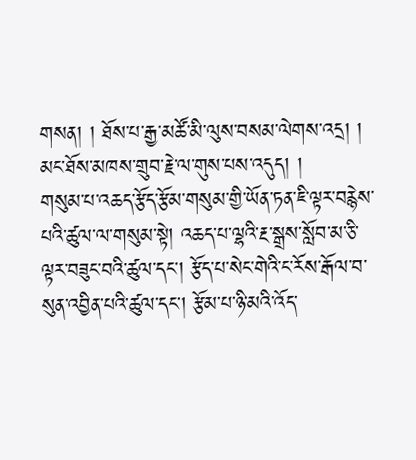གསན། ། ཐོས་པ་རྒྱ་མཚོ་མི་ལུས་བསམ་ལེགས་འདྲ། ། མང་ཐོས་མཁས་གྲུབ་རྗེ་ལ་གུས་པས་འདུད། །
གསུམ་པ་འཆད་རྩོད་རྩོམ་གསུམ་གྱི་ཡོན་ཏན་ཇི་ལྟར་བརྙེས་པའི་ཚུལ་ལ་གསུམ་སྟེ། འཆད་པ་ལྷའི་རྔ་སྒྲས་སློབ་མ་ཅི་ལྟར་བཟུང་བའི་ཚུལ་དང་། རྩོད་པ་སེང་གེའི་ང་རོས་རྒོལ་བ་སུན་འབྱིན་པའི་ཚུལ་དང་། རྩོམ་པ་ཉི་མའི་འོད་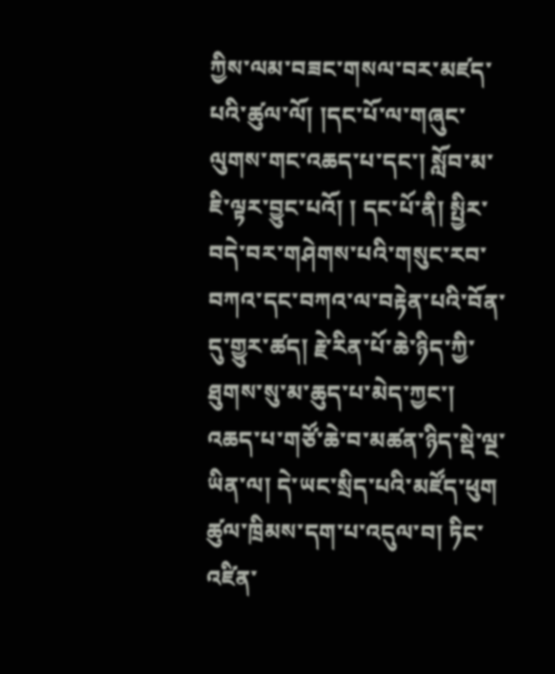ཀྱིས་ལམ་བཟང་གསལ་བར་མཛད་པའི་ཚུལ་ལོ། །དང་པོ་ལ་གཞུང་ལུགས་གང་འཆད་པ་དང་། སློབ་མ་ཇི་ལྟར་བྱུང་པའོ། ། དང་པོ་ནི། སྤྱིར་བདེ་བར་གཤེགས་པའི་གསུང་རབ་བཀའ་དང་བཀའ་ལ་བརྟེན་པའི་བོན་དུ་གྱུར་ཚད། རྗེ་རིན་པོ་ཆེ་ཉིད་ཀྱི་ཐུགས་སུ་མ་ཆུད་པ་མེད་ཀྱང་། འཆད་པ་གཙོ་ཆེ་བ་མཚན་ཉིད་སྡེ་ལྔ་ཡིན་ལ། དེ་ཡང་སྲིད་པའི་མཛོད་ཕུག ཚུལ་ཁྲིམས་དག་པ་འདུལ་བ། ཏིང་འཛིན་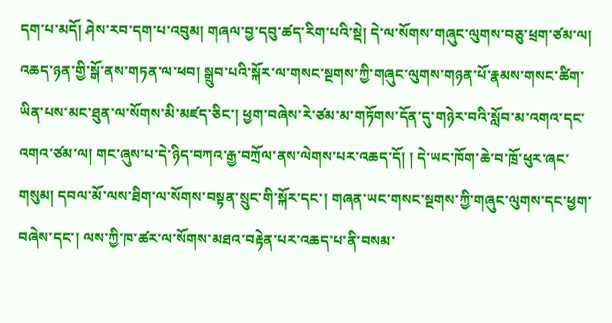དག་པ་མདོ། ཤེས་རབ་དག་པ་འབུམ། གཞལ་བྱ་དབུ་ཚད་རིག་པའི་སྡེ། དེ་ལ་སོགས་གཞུང་ལུགས་བཅུ་ཕྲག་ཙམ་ལ། འཆད་ཉན་གྱི་སྒོ་ནས་གཏན་ལ་ཕབ། སྒྲུབ་པའི་སྐོར་ལ་གསང་སྔགས་ཀྱི་གཞུང་ལུགས་གཉན་པོ་རྣམས་གསང་ཚིག་ཡིན་པས་མང་ཐུན་ལ་སོགས་མི་མཛད་ཅིང་། ཕྱག་བཞེས་རེ་ཙམ་མ་གཏོགས་དོན་དུ་གཉེར་བའི་སློབ་མ་འགའ་དང་འགའ་ཙམ་ལ། གང་ཞུས་པ་དེ་ཉིད་བཀའ་རྒྱ་བཀྲོལ་ནས་ལེགས་པར་འཆད་དོ། ། དེ་ཡང་ཁོག་ཆེ་བ་ཁྲོ་ཕུར་ཞང་གསུམ། དབལ་མོ་ལས་ཐིག་ལ་སོགས་བསྟན་སྲུང་གི་སྐོར་དང་། གཞན་ཡང་གསང་སྔགས་ཀྱི་གཞུང་ལུགས་དང་ཕྱག་བཞེས་དང་། ལས་ཀྱི་ཁ་ཚར་ལ་སོགས་མཐའ་བརྟེན་པར་འཆད་པ་ནི་བསམ་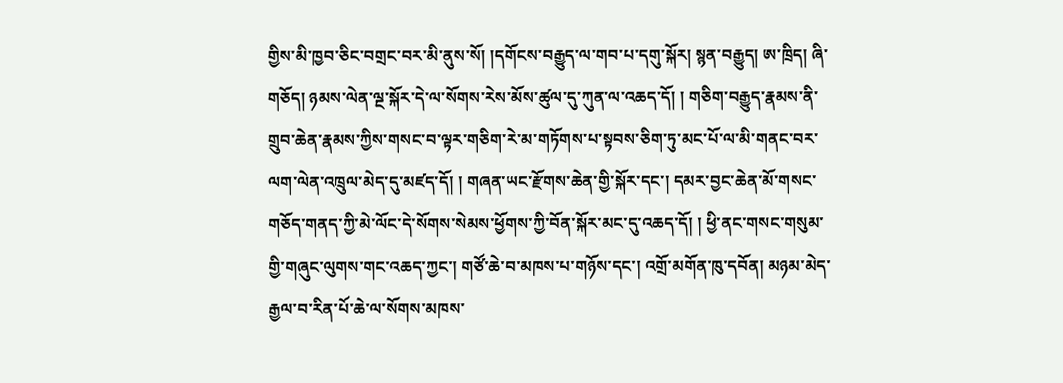གྱིས་མི་ཁྱབ་ཅིང་བགྲང་བར་མི་ནུས་སོ། །དགོངས་བརྒྱུད་ལ་གབ་པ་དགུ་སྐོར། སྙན་བརྒྱུད། ཨ་ཁྲིད། ཞི་གཅོད། ཉམས་ལེན་ལྔ་སྐོར་དེ་ལ་སོགས་རེས་མོས་ཚུལ་དུ་ཀུན་ལ་འཆད་དོ། ། གཅིག་བརྒྱུད་རྣམས་ནི་གྲུབ་ཆེན་རྣམས་ཀྱིས་གསང་བ་ལྟར་གཅིག་རེ་མ་གཏོགས་པ་སྟབས་ཅིག་ཏུ་མང་པོ་ལ་མི་གནང་བར་ལག་ལེན་འཁྲུལ་མེད་དུ་མཛད་དོ། ། གཞན་ཡང་རྫོགས་ཆེན་གྱི་སྐོར་དང་། དམར་བྱང་ཆེན་མོ་གསང་གཅོད་གནད་ཀྱི་མེ་ལོང་དེ་སོགས་སེམས་ཕྱོགས་ཀྱི་བོན་སྐོར་མང་དུ་འཆད་དོ། ། ཕྱི་ནང་གསང་གསུམ་གྱི་གཞུང་ལུགས་གང་འཆད་ཀྱང་། གཙོ་ཆེ་བ་མཁས་པ་གཉོས་དང་། འགྲོ་མགོན་ཁུ་དབོན། མཉམ་མེད་རྒྱལ་བ་རིན་པོ་ཆེ་ལ་སོགས་མཁས་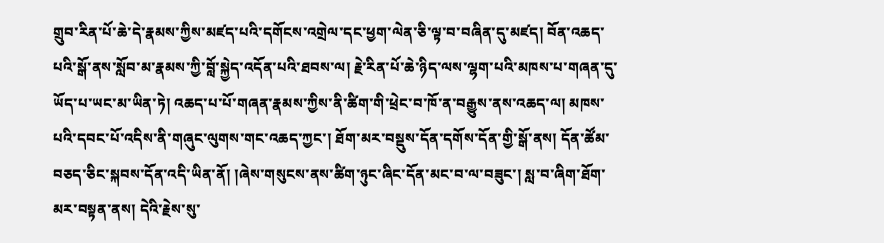གྲུབ་རིན་པོ་ཆེ་དེ་རྣམས་ཀྱིས་མཛད་པའི་དགོངས་འགྲེལ་དང་ཕྱག་ལེན་ཅི་ལྟ་བ་བཞིན་དུ་མཛད། བོན་འཆད་པའི་སྒོ་ནས་སློབ་མ་རྣམས་ཀྱི་བློ་སྐྱེད་འདོན་པའི་ཐབས་ལ། རྗེ་རིན་པོ་ཆེ་ཉིད་ལས་ལྷག་པའི་མཁས་པ་གཞན་དུ་ཡོད་པ་ཡང་མ་ཡིན་ཏེ། འཆད་པ་པོ་གཞན་རྣམས་ཀྱིས་ནི་ཚིག་གི་ཕྲེང་བ་ཁོ་ན་བརྒྱུས་ནས་འཆད་ལ། མཁས་པའི་དབང་པོ་འདིས་ནི་གཞུང་ལུགས་གང་འཆད་ཀྱང་། ཐོག་མར་བསྡུས་དོན་དགོས་དོན་གྱི་སྒོ་ནས། དོན་ཚོམ་བཅད་ཅིང་སྐབས་དོན་འདི་ཡིན་ནོ། །ཞེས་གསུངས་ནས་ཚིག་ཉུང་ཞིང་དོན་མང་བ་ལ་བཟུང་། སླ་བ་ཞིག་ཐོག་མར་བསྟན་ནས། དེའི་རྗེས་སུ་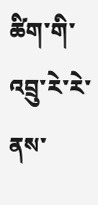ཚིག་གི་འབྲུ་རེ་རེ་ནས་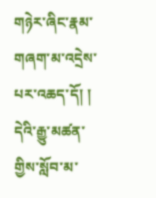གཉེར་ཞིང་རྣམ་གཞག་མ་འདྲེས་པར་འཆད་དོ། ། དེའི་རྒྱུ་མཚན་གྱིས་སློབ་མ་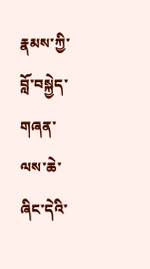རྣམས་ཀྱི་བློ་བསྐྱེད་གཞན་ལས་ཆེ་ཞིང་དེའི་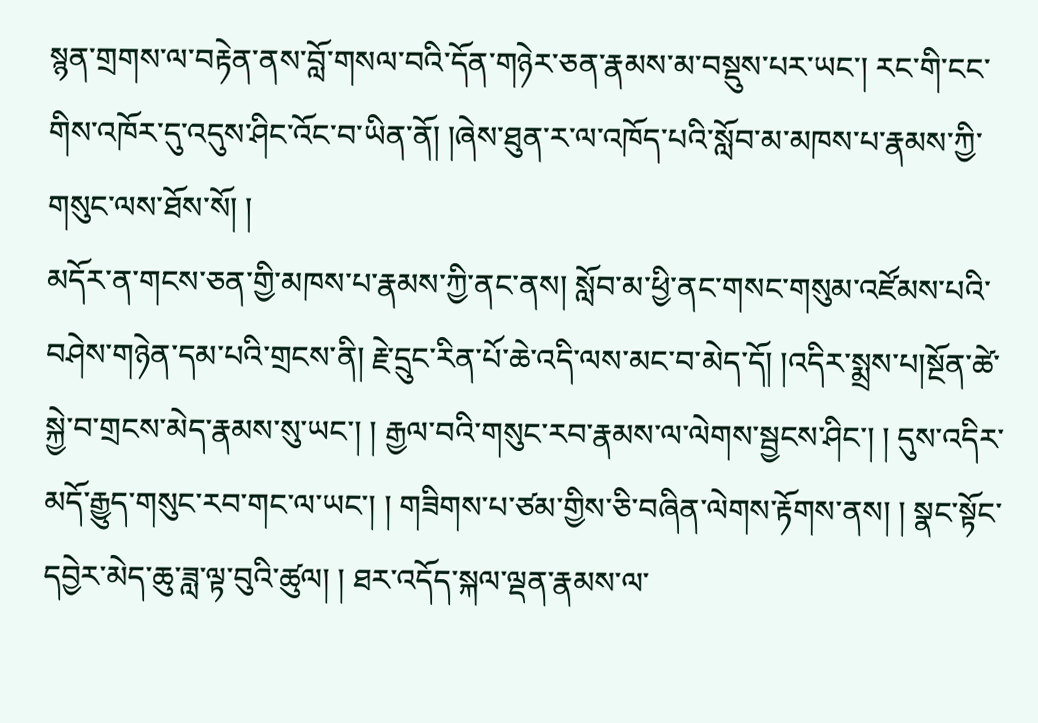སྙན་གྲགས་ལ་བརྟེན་ནས་བློ་གསལ་བའི་དོན་གཉེར་ཅན་རྣམས་མ་བསྡུས་པར་ཡང་། རང་གི་ངང་གིས་འཁོར་དུ་འདུས་ཤིང་འོང་བ་ཡིན་ནོ། །ཞེས་ཐུན་ར་ལ་འཁོད་པའི་སློབ་མ་མཁས་པ་རྣམས་ཀྱི་གསུང་ལས་ཐོས་སོ། །
མདོར་ན་གངས་ཅན་གྱི་མཁས་པ་རྣམས་ཀྱི་ནང་ནས། སློབ་མ་ཕྱི་ནང་གསང་གསུམ་འཛོམས་པའི་བཤེས་གཉེན་དམ་པའི་གྲངས་ནི། རྗེ་དྲུང་རིན་པོ་ཆེ་འདི་ལས་མང་བ་མེད་དོ། །འདིར་སྨྲས་པ།སྔོན་ཚེ་སྐྱེ་བ་གྲངས་མེད་རྣམས་སུ་ཡང་། ། རྒྱལ་བའི་གསུང་རབ་རྣམས་ལ་ལེགས་སྦྱངས་ཤིང་། ། དུས་འདིར་མདོ་རྒྱུད་གསུང་རབ་གང་ལ་ཡང་། ། གཟིགས་པ་ཙམ་གྱིས་ཅི་བཞིན་ལེགས་རྟོགས་ནས། ། སྣང་སྟོང་དབྱེར་མེད་ཆུ་ཟླ་ལྟ་བུའི་ཚུལ། ། ཐར་འདོད་སྐལ་ལྡན་རྣམས་ལ་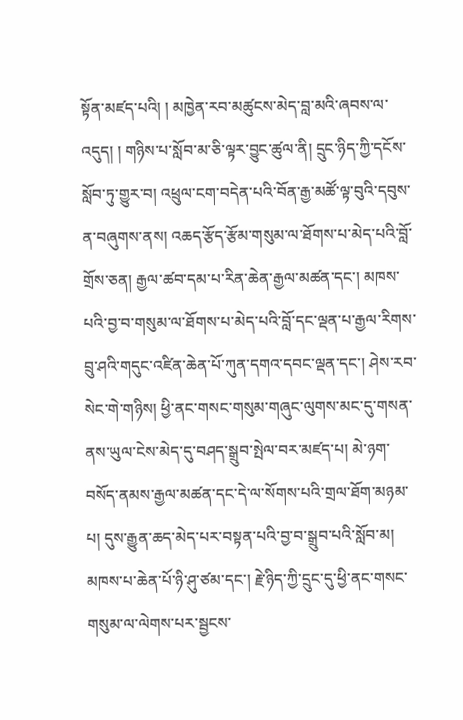སྟོན་མཛད་པའི། ། མཁྱེན་རབ་མཚུངས་མེད་བླ་མའི་ཞབས་ལ་འདུད། ། གཉིས་པ་སློབ་མ་ཅི་ལྟར་བྱུང་ཚུལ་ནི། དྲུང་ཉིད་ཀྱི་དངོས་སློབ་ཏུ་གྱུར་བ། འཕྲུལ་ངག་བདེན་པའི་བོན་རྒྱ་མཚོ་ལྟ་བུའི་དབུས་ན་བཞུགས་ནས། འཆད་རྩོད་རྩོམ་གསུམ་ལ་ཐོགས་པ་མེད་པའི་བློ་གྲོས་ཅན། རྒྱལ་ཚབ་དམ་པ་རིན་ཆེན་རྒྱལ་མཚན་དང་། མཁས་པའི་བྱ་བ་གསུམ་ལ་ཐོགས་པ་མེད་པའི་བློ་དང་ལྡན་པ་རྒྱལ་རིགས་བྲུ་ཤའི་གདུང་འཛིན་ཆེན་པོ་ཀུན་དགའ་དབང་ལྡན་དང་། ཤེས་རབ་སེང་གེ་གཉིས། ཕྱི་ནང་གསང་གསུམ་གཞུང་ལུགས་མང་དུ་གསན་ནས་ཡུལ་ངེས་མེད་དུ་བཤད་སྒྲུབ་སྤེལ་བར་མཛད་པ། མེ་ཉག་བསོད་ནམས་རྒྱལ་མཚན་དང་དེ་ལ་སོགས་པའི་གྲལ་ཐོག་མཉམ་པ། དུས་རྒྱུན་ཆད་མེད་པར་བསྟན་པའི་བྱ་བ་སྒྲུབ་པའི་སློབ་མ། མཁས་པ་ཆེན་པོ་ཉི་ཤུ་ཙམ་དང་། རྗེ་ཉིད་ཀྱི་དྲུང་དུ་ཕྱི་ནང་གསང་གསུམ་ལ་ལེགས་པར་སྦྱངས་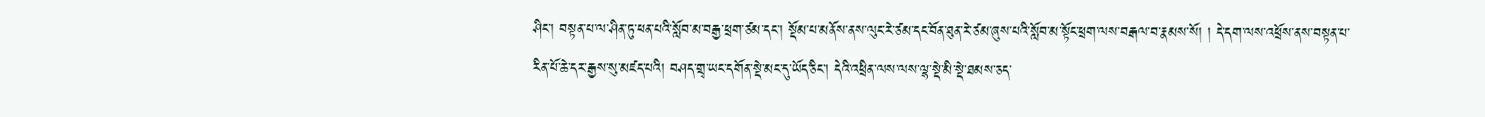ཤིང་། བསྟན་པ་ལ་ཤིན་ཏུ་ཕན་པའི་སློབ་མ་བརྒྱ་ཕྲག་ཙམ་དང་། སྡོམ་པ་མནོས་ནས་ལུང་རེ་ཙམ་དང་བོན་ཐུན་རེ་ཙམ་ཞུས་པའི་སློབ་མ་སྟོང་ཕྲག་ལས་བརྒལ་བ་རྣམས་སོ། ། དེ་དག་ལས་འཕྲོས་ནས་བསྟན་པ་རིན་པོ་ཆེ་དར་རྒྱས་སུ་མཛད་པའི། བཤད་གྲྭ་ཡང་དགོན་སྡེ་མང་དུ་ཡོད་ཅིང་། དེའི་འཕྲིན་ལས་ལས་ལྷ་སྡེ་མི་སྡེ་ཐམས་ཅད་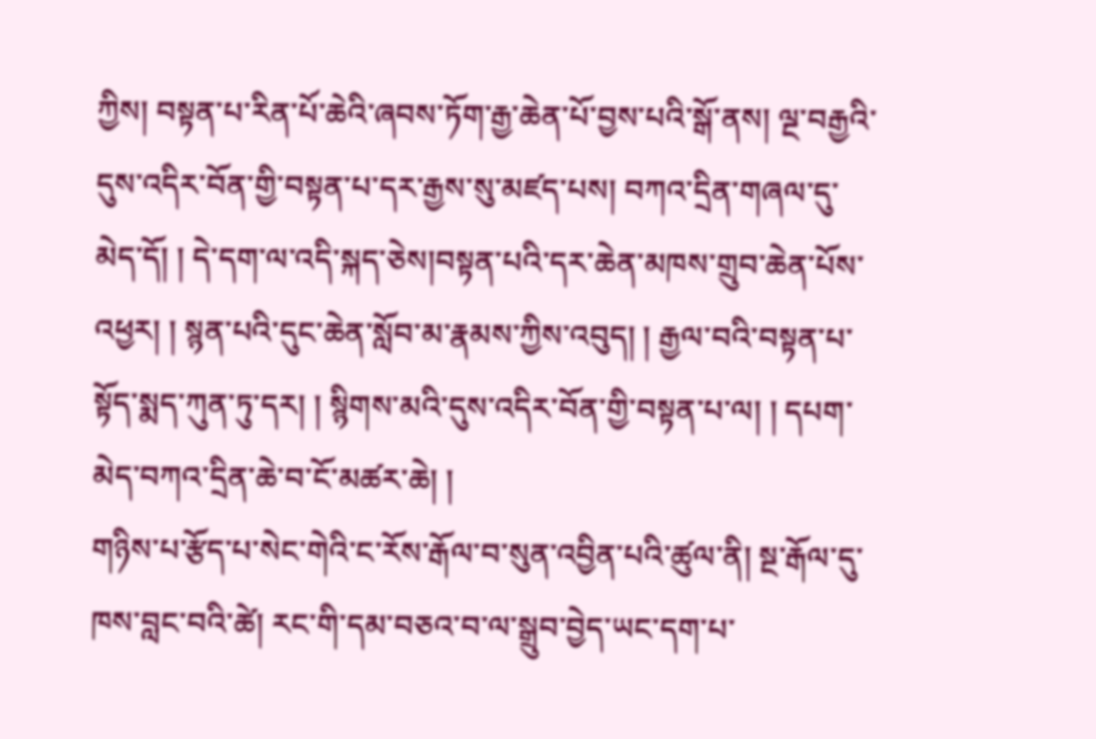ཀྱིས། བསྟན་པ་རིན་པོ་ཆེའི་ཞབས་ཏོག་རྒྱ་ཆེན་པོ་བྱས་པའི་སྒོ་ནས། ལྔ་བརྒྱའི་དུས་འདིར་བོན་གྱི་བསྟན་པ་དར་རྒྱས་སུ་མཛད་པས། བཀའ་དྲིན་གཞལ་དུ་མེད་དོ། ། དེ་དག་ལ་འདི་སྐད་ཅེས།བསྟན་པའི་དར་ཆེན་མཁས་གྲུབ་ཆེན་པོས་འཕྱར། ། སྙན་པའི་དུང་ཆེན་སློབ་མ་རྣམས་ཀྱིས་འབུད། ། རྒྱལ་བའི་བསྟན་པ་སྟོད་སྨད་ཀུན་ཏུ་དར། ། སྙིགས་མའི་དུས་འདིར་བོན་གྱི་བསྟན་པ་ལ། ། དཔག་མེད་བཀའ་དྲིན་ཆེ་བ་ངོ་མཚར་ཆེ། །
གཉིས་པ་རྩོད་པ་སེང་གེའི་ང་རོས་རྒོལ་བ་སུན་འབྱིན་པའི་ཚུལ་ནི། སྔ་རྒོལ་དུ་ཁས་བླང་བའི་ཚེ། རང་གི་དམ་བཅའ་བ་ལ་སྒྲུབ་བྱེད་ཡང་དག་པ་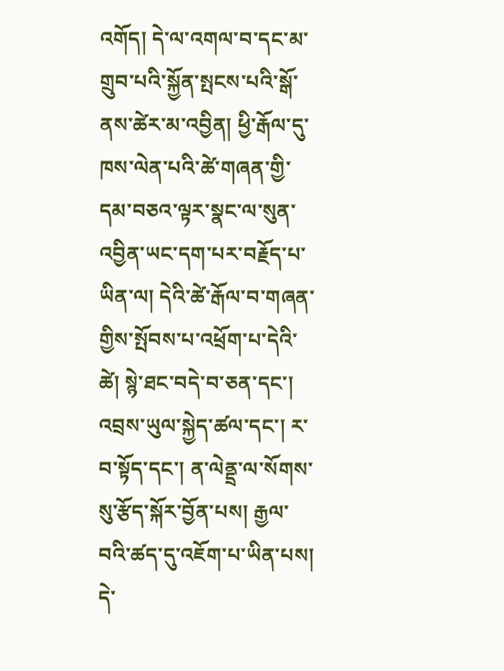འགོད། དེ་ལ་འགལ་བ་དང་མ་གྲུབ་པའི་སྐྱོན་སྤངས་པའི་སྒོ་ནས་ཚེར་མ་འབྱིན། ཕྱི་རྒོལ་དུ་ཁས་ལེན་པའི་ཚེ་གཞན་གྱི་དམ་བཅའ་ལྟར་སྣང་ལ་སུན་འབྱིན་ཡང་དག་པར་བརྗོད་པ་ཡིན་ལ། དེའི་ཚེ་རྒོལ་བ་གཞན་གྱིས་སྤོབས་པ་འཕྲོག་པ་དེའི་ཚེ། སྙེ་ཐང་བདེ་བ་ཅན་དང་། འབྲས་ཡུལ་སྐྱེད་ཚལ་དང་། ར་བ་སྟོད་དང་། ན་ལེནྡྲ་ལ་སོགས་སུ་རྩོད་སྐོར་བྱོན་པས། རྒྱལ་བའི་ཚད་དུ་འཇོག་པ་ཡིན་པས། དེ་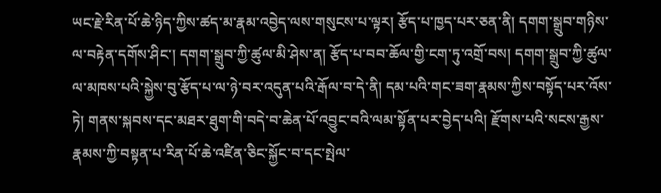ཡང་རྗེ་རིན་པོ་ཆེ་ཉིད་ཀྱིས་ཚད་མ་རྣམ་འབྱེད་ལས་གསུངས་པ་ལྟར། རྩོད་པ་ཁྱད་པར་ཅན་ནི། དགག་སྒྲུབ་གཉིས་ལ་བརྟེན་དགོས་ཤིང་། དགག་སྒྲུབ་ཀྱི་ཚུལ་མི་ཤེས་ན། རྩོད་པ་བབ་ཆོལ་གྱི་ངག་ཏུ་འགྲོ་བས། དགག་སྒྲུབ་ཀྱི་ཚུལ་ལ་མཁས་པའི་སྐྱེས་བུ་རྩོད་པ་ལ་ཉེ་བར་འདུན་པའི་རྒོལ་བ་དེ་ནི། དམ་པའི་གང་ཟག་རྣམས་ཀྱིས་བསྟོད་པར་འོས་ཏེ། གནས་སྐབས་དང་མཐར་ཐུག་གི་བདེ་བ་ཆེན་པོ་འབྱུང་བའི་ལམ་སྟོན་པར་བྱེད་པའི། རྫོགས་པའི་སངས་རྒྱས་རྣམས་ཀྱི་བསྟན་པ་རིན་པོ་ཆེ་འཛིན་ཅིང་སྐྱོང་བ་དང་སྤེལ་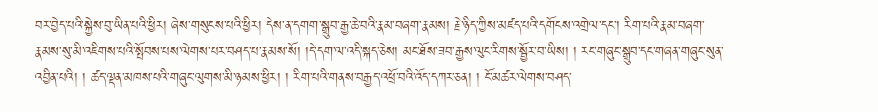བར་བྱེད་པའི་སྐྱེས་བུ་ཡིན་པའི་ཕྱིར། ཞེས་གསུངས་པའི་ཕྱིར། དེས་ན་དགག་སྒྲུབ་རྒྱ་ཆེ་བའི་རྣམ་བཞག་རྣམས། རྗེ་ཉིད་ཀྱིས་མཛད་པའི་དགོངས་འགྲེལ་དང་། རིག་པའི་རྣམ་བཞག་རྣམས་སུ་མི་འཇིགས་པའི་སྤོབས་པས་ལེགས་པར་བཤད་པ་རྣམས་སོ། །དེ་དག་ལ་འདི་སྐད་ཅེས། མང་ཐོས་ཟབ་རྒྱས་ལུང་རིགས་སྦྱོར་བ་ཡིས། ། རང་གཞུང་སྒྲུབ་དང་གཞན་གཞུང་སུན་འབྱིན་པའི། ། ཚད་ལྡན་མཁས་པའི་གཞུང་ལུགས་མི་ཉམས་ཕྱིར། ། རིག་པའི་གནས་བརྒྱད་འཕྲོ་བའི་འོད་དཀར་ཅན། ། ངོ་མཚར་ལེགས་བཤད་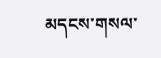མདངས་གསལ་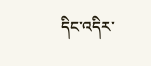དིང་འདིར་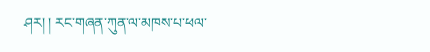ཤར། ། རང་གཞན་ཀུན་ལ་མཁས་པ་ཕལ་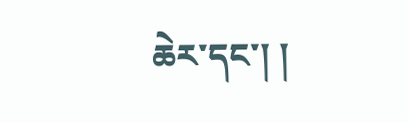ཆེར་དང་། །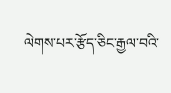ལེགས་པར་རྩོད་ཅིང་རྒྱལ་བའི་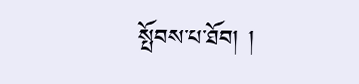སྤོབས་པ་ཐོབ། །